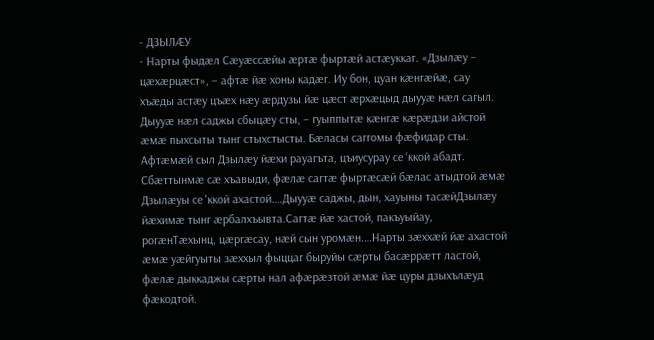- ДЗЫЛÆУ
- Нарты фыдæл Сæуæссæйы æртæ фыртæй астæуккаг. «Дзылæу – цæхæрцæст», – афтæ йæ хоны кадæг. Иу бон, цуан кæнгæйæ, сау хъæды астæу цъæх нæу æрдузы йæ цæст æрхæцыд дыууæ нæл сагыл. Дыууæ нæл саджы сбыцæу сты, – гуыппытæ кæнгæ кæрæдзи айстой æмæ пыхсыты тынг стыхстысты. Бæласы саггомы фæфидар сты. Афтæмæй сыл Дзылæу йæхи рауагъта, цъиусурау се ‘ккой абадт. Сбæттынмæ сæ хъавыди, фæлæ сагтæ фыртæсæй бæлас атыдтой æмæ Дзылæуы се 'ккой ахастой.…Дыууæ саджы, дын, хауыны тасæйДзылæу йæхимæ тынг æрбалхъывта.Сагтæ йæ хастой, пакъуыйау, рогæнТæхынц, цæргæсау, нæй сын уромæн.…Нарты зæххæй йæ ахастой æмæ уæйгуыты зæххыл фыццаг быруйы сæрты басæррæтт ластой, фæлæ дыккаджы сæрты нал афæрæзтой æмæ йæ цуры дзыхълæуд фæкодтой.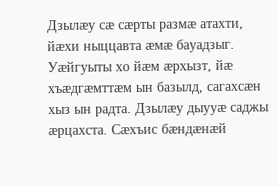Дзылæу сæ сæрты размæ атахти, йæхи ныццавта æмæ бауадзыг. Уæйгуыты хо йæм æрхызт, йæ хъæдгæмттæм ын базылд, сагахсæн хыз ын радта. Дзылæу дыууæ саджы æрцахста. Сæхъис бæндæнæй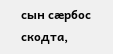сын сæрбос скодта,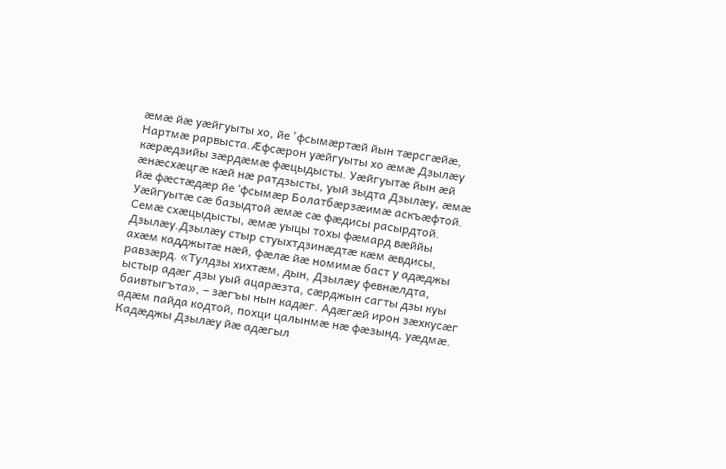æмæ йæ уæйгуыты хо, йе 'фсымæртæй йын тæрсгæйæ, Нартмæ рарвыста.Æфсæрон уæйгуыты хо æмæ Дзылæу кæрæдзийы зæрдæмæ фæцыдысты. Уæйгуытæ йын æй æнæсхæцгæ кæй нæ ратдзысты, уый зыдта Дзылæу, æмæ йæ фæстæдæр йе ‘фсымæр Болатбæрзæимæ аскъæфтой. Уæйгуытæ сæ базыдтой æмæ сæ фæдисы расырдтой. Семæ схæцыдысты, æмæ уыцы тохы фæмард вæййы Дзылæу.Дзылæу стыр стуыхтдзинæдтæ кæм æвдисы, ахæм кадджытæ нæй, фæлæ йæ номимæ баст у адæджы равзæрд. «Тулдзы хихтæм, дын, Дзылæу февнæлдта, ыстыр адæг дзы уый ацарæзта, сæрджын сагты дзы куы баивтыгъта», – зæгъы нын кадæг. Адæгæй ирон зæхкусæг адæм пайда кодтой, похци цалынмæ нæ фæзынд, уæдмæ. Кадæджы Дзылæу йæ адæгыл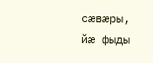сæвæры, йæ фыды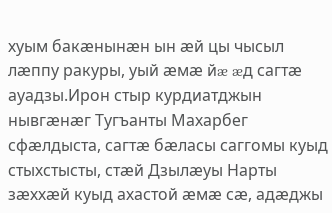хуым бакæнынæн ын æй цы чысыл лæппу ракуры, уый æмæ йæ æд сагтæ ауадзы.Ирон стыр курдиатджын нывгæнæг Тугъанты Махарбег сфæлдыста, сагтæ бæласы саггомы куыд стыхстысты, стæй Дзылæуы Нарты зæххæй куыд ахастой æмæ сæ, адæджы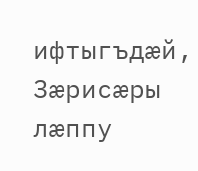ифтыгъдæй, Зæрисæры лæппу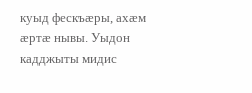куыд фескъæры, ахæм æртæ нывы. Уыдон кадджыты мидис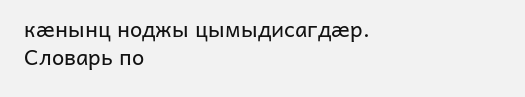кæнынц ноджы цымыдисагдæр.
Словарь по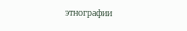этнографии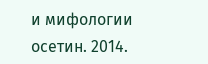и мифологии осетин. 2014.